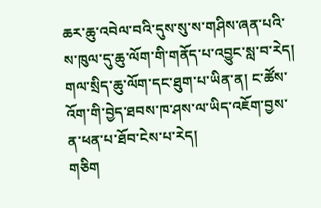ཆར་ཆུ་འབེལ་བའི་དུས་སུ་ས་གཤིས་ཞན་པའི་ས་ཁུལ་དུ་ཆུ་ལོག་གི་གནོད་པ་འབྱུང་སླ་བ་རེད། གལ་སྲིད་ཆུ་ལོག་དང་ཐུག་པ་ཡིན་ན། ང་ཚོས་འོག་གི་བྱེད་ཐབས་ཁ་ཤས་ལ་ཡིད་འཇོག་བྱས་ན་ཕན་པ་ཐོབ་ངེས་པ་རེད།
གཅིག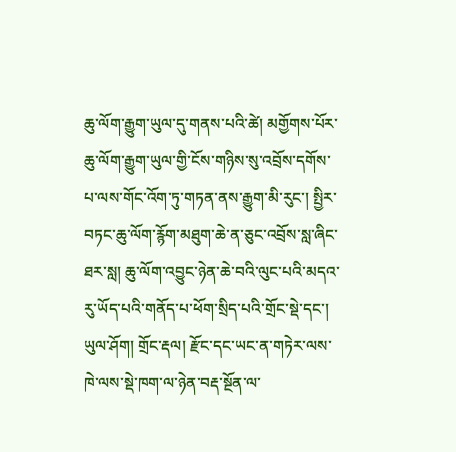ཆུ་ལོག་རྒྱུག་ཡུལ་དུ་གནས་པའི་ཚེ། མགྱོགས་པོར་ཆུ་ལོག་རྒྱུག་ཡུལ་གྱི་ངོས་གཉིས་སུ་འབྲོས་དགོས་པ་ལས་གོང་འོག་ཏུ་གཏན་ནས་རྒྱུག་མི་རུང་། སྤྱིར་བཏང་ཆུ་ལོག་རྙོག་མཐུག་ཆེ་ན་ཅུང་འབྲོས་སླ་ཞིང་ཐར་སླ། ཆུ་ལོག་འབྱུང་ཉེན་ཆེ་བའི་ལུང་པའི་མདའ་རུ་ཡོད་པའི་གནོད་པ་ཕོག་སྲིད་པའི་གྲོང་སྡེ་དང་། ཡུལ་ཤོག། གྲོང་རྡལ། རྫོང་དང་ཡང་ན་གཏེར་ལས་ཁེ་ལས་སྡེ་ཁག་ལ་ཉེན་བརྡ་སྔོན་ལ་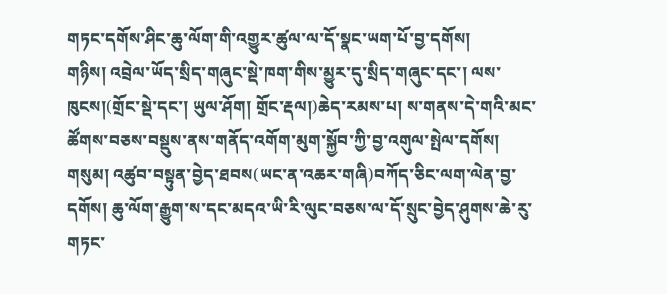གཏང་དགོས་ཤིང་ཆུ་ལོག་གི་འགྱུར་ཚུལ་ལ་དོ་སྣང་ཡག་པོ་བྱ་དགོས།
གཉིས། འབྲེལ་ཡོད་སྲིད་གཞུང་སྡེ་ཁག་གིས་མྱུར་དུ་སྲིད་གཞུང་དང་། ལས་ཁུངས།(གྲོང་སྡེ་དང་། ཡུལ་ཤོག། གྲོང་རྡལ།)ཆེད་རམས་པ། ས་གནས་དེ་གའི་མང་ཚོགས་བཅས་བསྡུས་ནས་གནོད་འགོག་མུག་སྐྱོབ་ཀྱི་བྱ་འགུལ་སྤེལ་དགོས།
གསུམ། འཚུབ་བསྟུན་བྱེད་ཐབས(ཡང་ན་འཆར་གཞི)བཀོད་ཅིང་ལག་ལེན་བྱ་དགོས། ཆུ་ལོག་རྒྱུག་ས་དང་མདའ་ཡི་རི་ལུང་བཅས་ལ་དོ་སྲུང་བྱེད་ཤུགས་ཆེ་རུ་གཏང་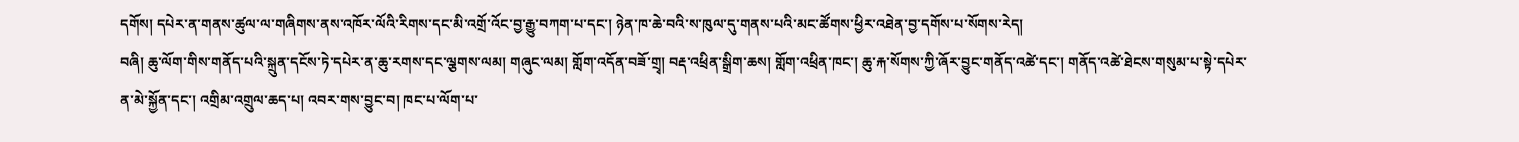དགོས། དཔེར་ན་གནས་ཚུལ་ལ་གཞིགས་ནས་འཁོར་ལོའི་རིགས་དང་མི་འགྲོ་འོང་བྱ་རྒྱུ་བཀག་པ་དང་། ཉེན་ཁ་ཆེ་བའི་ས་ཁུལ་དུ་གནས་པའི་མང་ཚོགས་ཕྱིར་འཐེན་བྱ་དགོས་པ་སོགས་རེད།
བཞི། ཆུ་ལོག་གིས་གནོད་པའི་སྐྲུན་དངོས་ཏེ་དཔེར་ན་ཆུ་རགས་དང་ལྕགས་ལམ། གཞུང་ལམ། གློག་འདོན་བཟོ་གྲྭ། བརྡ་འཕྲིན་སྒྲིག་ཆས། གློག་འཕྲིན་ཁང་། ཆུ་རྐ་སོགས་ཀྱི་ཞོར་བྱུང་གནོད་འཚེ་དང་། གནོད་འཚེ་ཐེངས་གསུམ་པ་སྟེ་དཔེར་ན་མེ་སྐྱོན་དང་། འགྲིམ་འགྲུལ་ཆད་པ། འབར་གས་བྱུང་བ། ཁང་པ་ལོག་པ་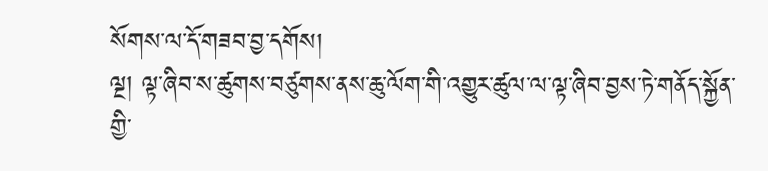སོགས་ལ་དོ་གཟབ་བྱ་དགོས།
ལྔ། ལྟ་ཞིབ་ས་ཚུགས་བཙུགས་ནས་ཆུ་ལོག་གི་འགྱུར་ཚུལ་ལ་ལྟ་ཞིབ་བྱས་ཏེ་གནོད་སྐྱོན་གྱི་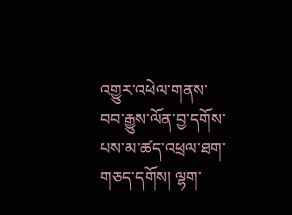འགྱུར་འཕེལ་གནས་བབ་རྒྱུས་ལོན་བྱ་དགོས་པས་མ་ཚད་འཕྲལ་ཐག་གཅད་དགོས། ལྷག་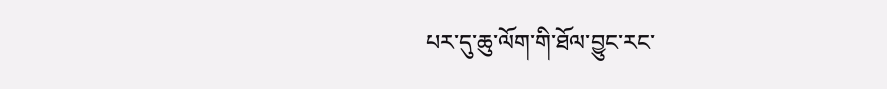པར་དུ་ཆུ་ལོག་གི་ཐོལ་བྱུང་རང་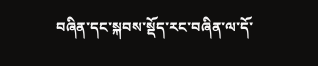བཞིན་དང་སྐབས་སྡོད་རང་བཞིན་ལ་དོ་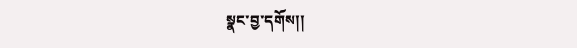སྣང་བྱ་དགོས།།